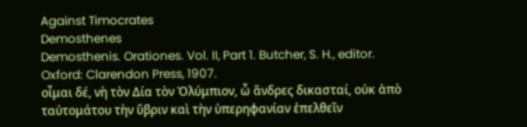Against Timocrates
Demosthenes
Demosthenis. Orationes. Vol. II, Part 1. Butcher, S. H., editor. Oxford: Clarendon Press, 1907.
οἶμαι δέ, νὴ τὸν Δία τὸν Ὀλύμπιον, ὦ ἄνδρες δικασταί, οὐκ ἀπὸ ταὐτομάτου τὴν ὕβριν καὶ τὴν ὑπερηφανίαν ἐπελθεῖν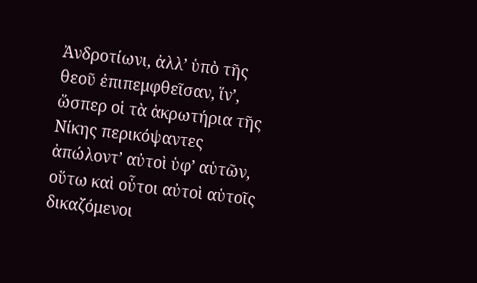Ἀνδροτίωνι, ἀλλʼ ὑπὸ τῆς θεοῦ ἐπιπεμφθεῖσαν, ἵνʼ, ὥσπερ οἱ τὰ ἀκρωτήρια τῆς Νίκης περικόψαντες ἀπώλοντʼ αὐτοὶ ὑφʼ αὑτῶν, οὕτω καὶ οὗτοι αὐτοὶ αὑτοῖς δικαζόμενοι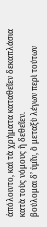ἀπόλοιντο, καὶ τὰ χρήματα καταθεῖεν δεκαπλάσια κατὰ τοὺς νόμους ἢ δεθεῖεν.
βούλομαι δʼ ὑμῖν, ὃ μεταξὺ λέγων περὶ τούτων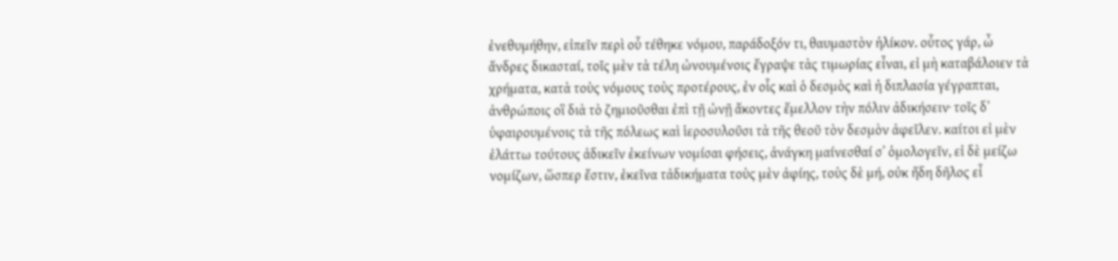ἐνεθυμήθην, εἰπεῖν περὶ οὗ τέθηκε νόμου, παράδοξόν τι, θαυμαστὸν ἡλίκον. οὗτος γάρ, ὦ ἄνδρες δικασταί, τοῖς μὲν τὰ τέλη ὠνουμένοις ἔγραψε τὰς τιμωρίας εἶναι, εἰ μὴ καταβάλοιεν τὰ χρήματα, κατὰ τοὺς νόμους τοὺς προτέρους, ἐν οἷς καὶ ὁ δεσμὸς καὶ ἡ διπλασία γέγραπται, ἀνθρώποις οἳ διὰ τὸ ζημιοῦσθαι ἐπὶ τῇ ὠνῇ ἄκοντες ἔμελλον τὴν πόλιν ἀδικήσειν· τοῖς δʼ ὑφαιρουμένοις τὰ τῆς πόλεως καὶ ἱεροσυλοῦσι τὰ τῆς θεοῦ τὸν δεσμὸν ἀφεῖλεν. καίτοι εἰ μὲν ἐλάττω τούτους ἀδικεῖν ἐκείνων νομίσαι φήσεις, ἀνάγκη μαίνεσθαί σʼ ὁμολογεῖν, εἰ δὲ μείζω νομίζων, ὥσπερ ἔστιν, ἐκεῖνα τἀδικήματα τοὺς μὲν ἀφίης, τοὺς δὲ μή, οὐκ ἤδη δῆλος εἶ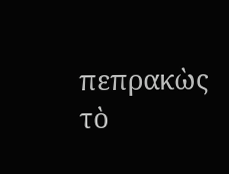πεπρακὼς τὸ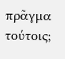πρᾶγμα τούτοις;